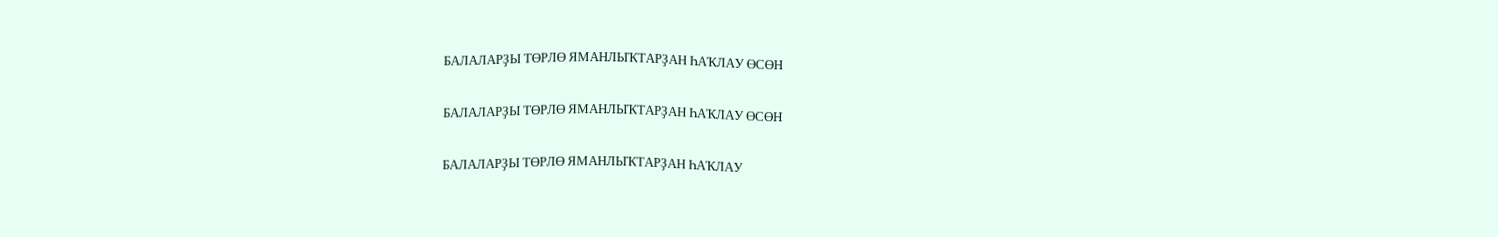БАЛАЛАРҘЫ ТӨРЛӨ ЯМАНЛЫҠТАРҘАН ҺАҠЛАУ ӨСӨН

БАЛАЛАРҘЫ ТӨРЛӨ ЯМАНЛЫҠТАРҘАН ҺАҠЛАУ ӨСӨН

БАЛАЛАРҘЫ ТӨРЛӨ ЯМАНЛЫҠТАРҘАН ҺАҠЛАУ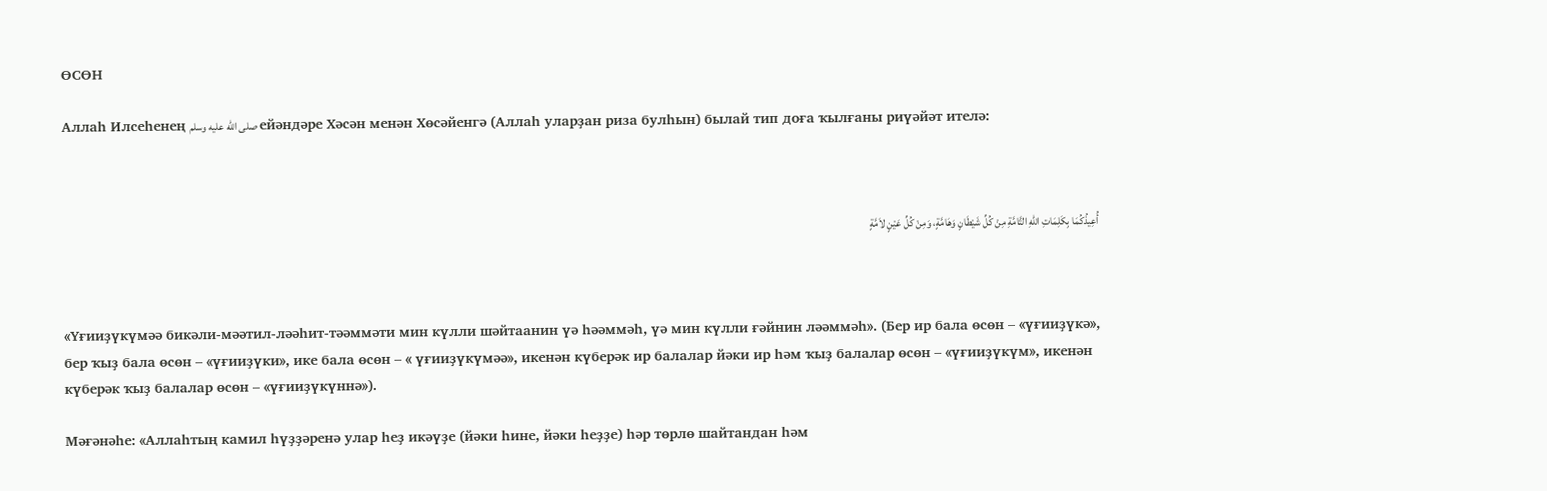ӨСӨН

Аллаһ Илсеһенең صلى الله عليه وسلم ейәндәре Хәсән менән Хөсәйенгә (Аллаһ уларҙан риза булһын) былай тип доға ҡылғаны риүәйәт ителә:



أُعِيذُكُمَا بِكَلِمَاتِ اللهِ التَّامَّةِ مِنْ كُلِّ شَيْطَانٍ وَهَامَّةٍ، وَمِنْ كُلِّ عَيْنٍ لاَمَّةٍ



«Үғииҙүкүмәә бикәли-мәәтил-ләәһит-тәәммәти мин күлли шәйтаанин үә һәәммәһ, үә мин күлли ғәйнин ләәммәһ». (Бер ир бала өсөн – «үғииҙүкә», бер ҡыҙ бала өсөн – «үғииҙүки», ике бала өсөн – « үғииҙүкүмәә», икенән күберәк ир балалар йәки ир һәм ҡыҙ балалар өсөн – «үғииҙүкүм», икенән күберәк ҡыҙ балалар өсөн – «үғииҙүкүннә»).

Мәғәнәһе: «Аллаһтың камил һүҙҙәренә улар һеҙ икәүҙе (йәки һине, йәки һеҙҙе) һәр төрлө шайтандан һәм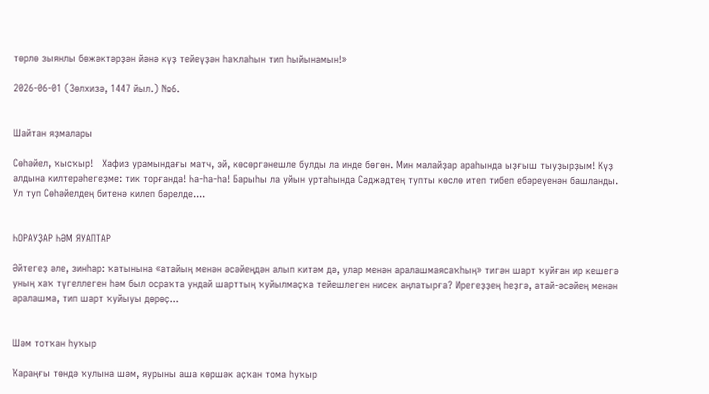төрлө зыянлы бөжәктәрҙән йәнә күҙ тейеүҙән һаҡлаһын тип һыйынамын!»

2026-06-01 (Зөлхизә, 1447 йыл.) №6.


Шайтан яҙмалары

Сөһәйел, ҡысҡыр!   Хафиз урамындағы матч, эй, көсөргәнешле булды ла инде бөгөн. Мин малайҙар араһында ыҙғыш тыуҙырҙым! Күҙ алдына килтерәһегеҙме: тик торғанда! Һа-һа-һа! Барыһы ла уйын уртаһында Сәджәдтең тупты көслө итеп тибеп ебәреүенән башланды. Ул туп Сөһәйелдең битенә килеп бәрелде....


ҺОРАУҘАР ҺӘМ ЯУАПТАР

Әйтегеҙ әле, зинһар: ҡатынына «атайың менән әсәйеңдән алып китәм дә, улар менән аралашмаясаҡһың» тигән шарт ҡуйған ир кешегә уның хаҡ түгеллеген һәм был осраҡта ундай шарттың ҡуйылмаҫҡа тейешлеген нисек аңлатырға? Ирегеҙҙең һеҙгә, атай-әсәйең менән аралашма, тип шарт ҡуйыуы дөрөҫ...


Шәм тотҡан һуҡыр

Ҡараңғы төндә ҡулына шәм, яурыны аша көршәк аҫҡан тома һуҡыр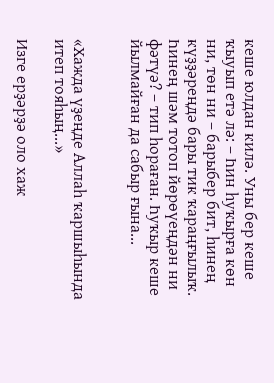кеше юлдан килә. Уны бер кеше ҡыуып етә лә: – Һин һуҡырға көн ни, төн ни – барыбер бит, һинең күҙҙәреңдә бары тик ҡараңғылыҡ. Һинең шәм тотоп йөрөүеңдән ни фәтүә? – тип һораған. Һуҡыр кеше йылмайған да сабыр ғына...


«Хажда үҙеңде Аллаһ ҡаршыһында итеп тояһың...»

Изге ерҙәрҙә оло хаж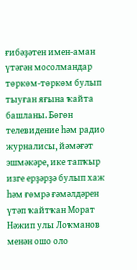ғибәҙәтен имен-аман үтәгән мосолмандар төркөм-төркөм булып тыуған яғына ҡайта башланы. Бөгөн телевидение һәм радио журналисы, йәмәғәт эшмәкәре, ике тапҡыр изге ерҙәрҙә булып хаж һәм ғөмрә ғәмәлдәрен үтәп ҡайтҡан Морат Нәжип улы Лоҡманов менән ошо оло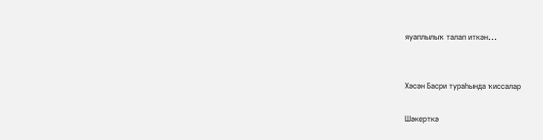яуаплылыҡ талап иткән...


Хәсән Басри тураһында ҡиссалар

Шәкерткә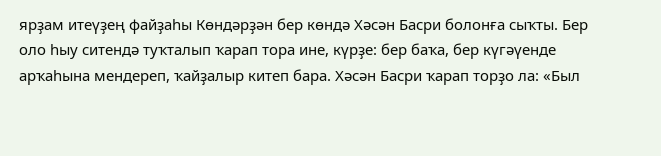ярҙам итеүҙең файҙаһы Көндәрҙән бер көндә Хәсән Басри болонға сыҡты. Бер оло һыу ситендә туҡталып ҡарап тора ине, күрҙе: бер баҡа, бер күгәүенде арҡаһына мендереп, ҡайҙалыр китеп бара. Хәсән Басри ҡарап торҙо ла: «Был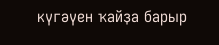күгәүен ҡайҙа барыр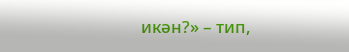икән?» – тип,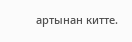артынан китте.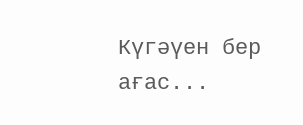Күгәүен бер ағас...